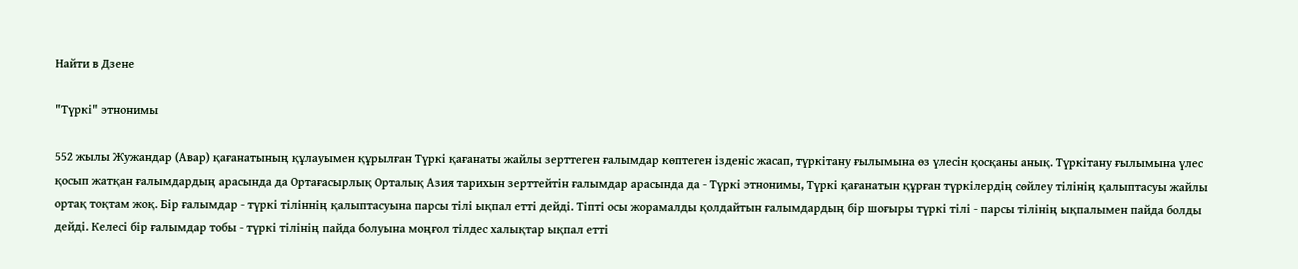Найти в Дзене

"Түркі" этнонимы

552 жылы Жужандар (Авар) қағанатының құлауымен құрылған Түркі қағанаты жайлы зерттеген ғалымдар көптеген ізденіс жасап, түркітану ғылымына өз үлесін қосқаны анық. Түркітану ғылымына үлес қосып жатқан ғалымдардың арасында да Ортағасырлық Орталық Азия тарихын зерттейтін ғалымдар арасында да - Түркі этнонимы, Түркі қағанатын құрған түркілердің сөйлеу тілінің қалыптасуы жайлы ортақ тоқтам жоқ. Бір ғалымдар - түркі тіліннің қалыптасуына парсы тілі ықпал етті дейді. Тіпті осы жорамалды қолдайтын ғалымдардың бір шоғыры түркі тілі - парсы тілінің ықпалымен пайда болды дейді. Келесі бір ғалымдар тобы - түркі тілінің пайда болуына моңғол тілдес халықтар ықпал етті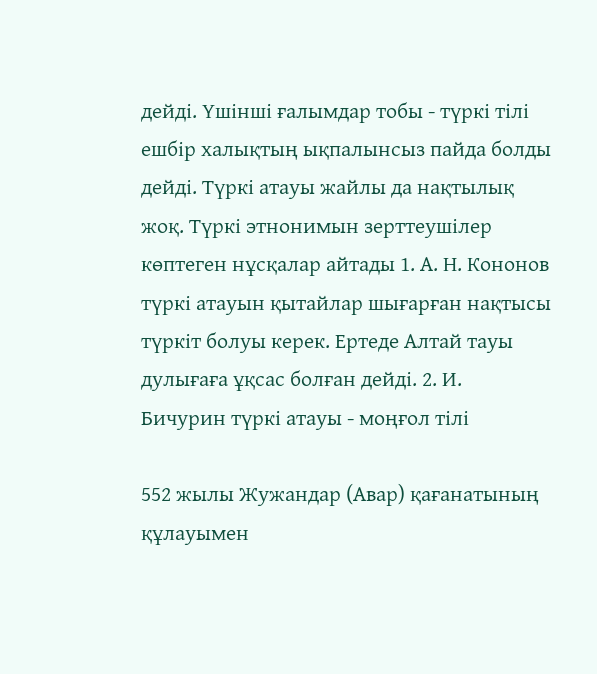дейді. Үшінші ғалымдар тобы - түркі тілі ешбір халықтың ықпалынсыз пайда болды дейді. Түркі атауы жайлы да нақтылық жоқ. Түркі этнонимын зерттеушілер көптеген нұсқалар айтады 1. А. Н. Кононов түркі атауын қытайлар шығарған нақтысы түркіт болуы керек. Ертеде Алтай тауы дулығаға ұқсас болған дейді. 2. И. Бичурин түркі атауы - моңғол тілі

552 жылы Жужандар (Авар) қағанатының құлауымен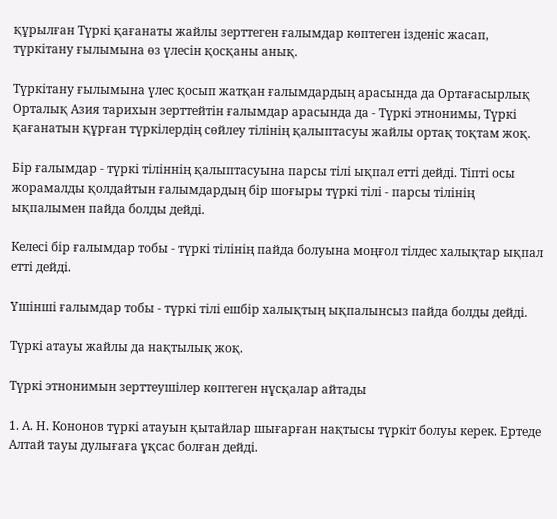құрылған Түркі қағанаты жайлы зерттеген ғалымдар көптеген ізденіс жасап, түркітану ғылымына өз үлесін қосқаны анық.

Түркітану ғылымына үлес қосып жатқан ғалымдардың арасында да Ортағасырлық Орталық Азия тарихын зерттейтін ғалымдар арасында да - Түркі этнонимы, Түркі қағанатын құрған түркілердің сөйлеу тілінің қалыптасуы жайлы ортақ тоқтам жоқ.

Бір ғалымдар - түркі тіліннің қалыптасуына парсы тілі ықпал етті дейді. Тіпті осы жорамалды қолдайтын ғалымдардың бір шоғыры түркі тілі - парсы тілінің ықпалымен пайда болды дейді.

Келесі бір ғалымдар тобы - түркі тілінің пайда болуына моңғол тілдес халықтар ықпал етті дейді.

Үшінші ғалымдар тобы - түркі тілі ешбір халықтың ықпалынсыз пайда болды дейді.

Түркі атауы жайлы да нақтылық жоқ.

Түркі этнонимын зерттеушілер көптеген нұсқалар айтады

1. А. Н. Кононов түркі атауын қытайлар шығарған нақтысы түркіт болуы керек. Ертеде Алтай тауы дулығаға ұқсас болған дейді.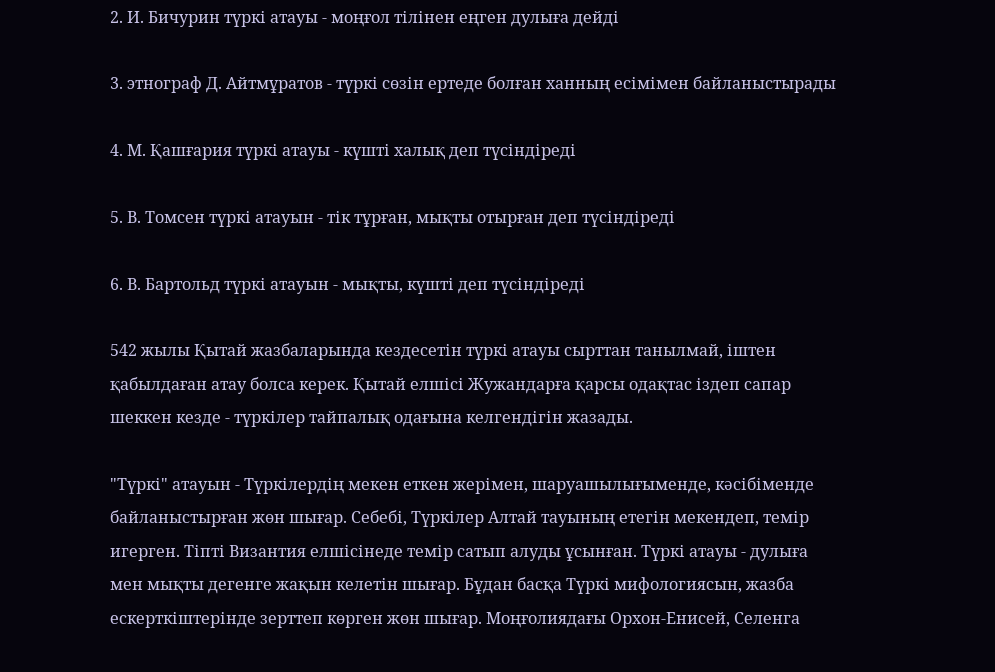2. И. Бичурин түркі атауы - моңғол тілінен еңген дулыға дейді

3. этнограф Д. Айтмұратов - түркі сөзін ертеде болған ханның есімімен байланыстырады

4. М. Қашғария түркі атауы - күшті халық деп түсіндіреді

5. В. Томсен түркі атауын - тік тұрған, мықты отырған деп түсіндіреді

6. В. Бартольд түркі атауын - мықты, күшті деп түсіндіреді

542 жылы Қытай жазбаларында кездесетін түркі атауы сырттан танылмай, іштен қабылдаған атау болса керек. Қытай елшісі Жужандарға қарсы одақтас іздеп сапар шеккен кезде - түркілер тайпалық одағына келгендігін жазады.

"Түркі" атауын - Түркілердің мекен еткен жерімен, шаруашылығыменде, кәсібіменде байланыстырған жөн шығар. Себебі, Түркілер Алтай тауының етегін мекендеп, темір игерген. Тіпті Византия елшісінеде темір сатып алуды ұсынған. Түркі атауы - дулыға мен мықты дегенге жақын келетін шығар. Бұдан басқа Түркі мифологиясын, жазба ескерткіштерінде зерттеп көрген жөн шығар. Моңғолиядағы Орхон-Енисей, Селенга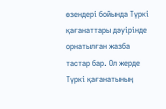өзендері бойында Түркі қағанаттары дәуірінде орнатылған жазба тастар бар. Ол жерде Түркі қағанатының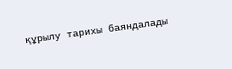құрылу тарихы баяндалады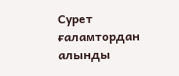Сурет ғаламтордан алынды